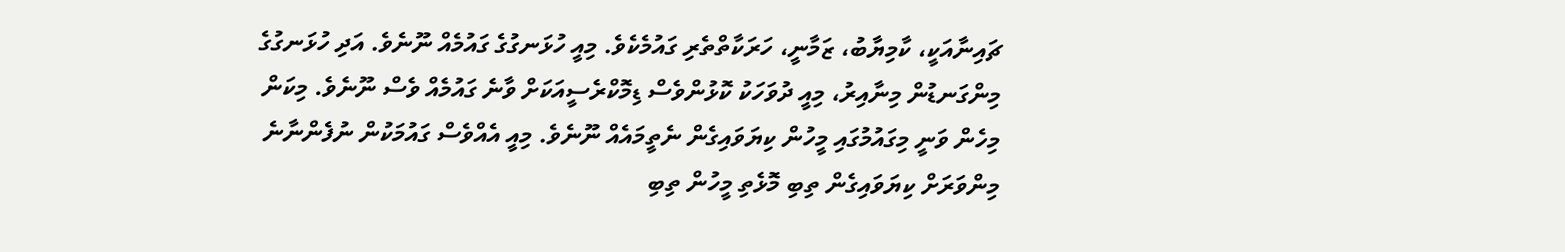ޗައިނާއަކީ، ކާމިޔާބު، ޒަމާނީ، ހަރަކާތްތެރި ގައުމެކެވެ. މިއީ ހުޅަނގުގެ ގައުމެއް ނޫނެވެ. އަދި ހުޅަނގުގެ މިންގަނޑުން މިނާއިރު، މިއީ ދުވަހަކު ކޮޅުންވެސް ޑިމޮކްރެސީއަކަށް ވާނެ ގައުމެއް ވެސް ނޫނެވެ. މިކަން މިހެން ވަނީ މިގައުމުގައި މީހުން ކިޔަވައިގެން ނެތީމައެއް ނޫނެވެ. މިއީ އެއްވެސް ގައުމަކުން ނުފެންނާނެ މިންވަރަށް ކިޔަވައިގެން ތިބި މޮޅެތި މީހުން ތިބި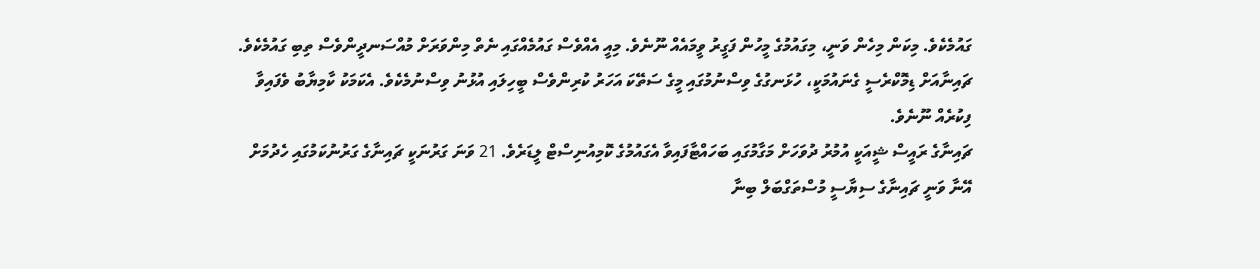ގައުމެކެވެ. މިކަން މިހެން ވަނީ، މިގައުމުގެ މީހުން ފަގީރު ވީމައެއް ނޫނެވެ. މިއީ އެއްވެސް ގައުމެއްގައި ނެތް މިންވަރަށް މުއްސަނދީންވެސް ތިބި ގައުމެކެވެ.
ޗައިނާއަށް ޑިމޮކްރެސީ ގެނައުމަކީ، ހުޅަނގުގެ ވިސްނުމުގައި މީގެ ސަތޭކަ އަހަރު ކުރިންވެސް ބީހިލައި އުޅުނު ވިސްނުމެކެވެ. އެކަމަކު ކާމިޔާބު ވެފައިވާ ފިކުރެއް ނޫނެވެ.
ޗައިނާގެ ރައީސް ޝީއަކީ އުމުރު ދުވަހަށް މަގާމުގައި ބަހައްޓާފައިވާ އެގައުމުގެ ކޮމިއުނިސްޓް ލީޑަރެވެ. 21 ވަނަ ގަރުނަކީ ޗައިނާގެ ގަރުނުކަމުގައި ހެދުމަށް އޭނާ ވަނީ ޗައިނާގެ ސިޔާސީ މުސްތަގްބަލް ބިނާ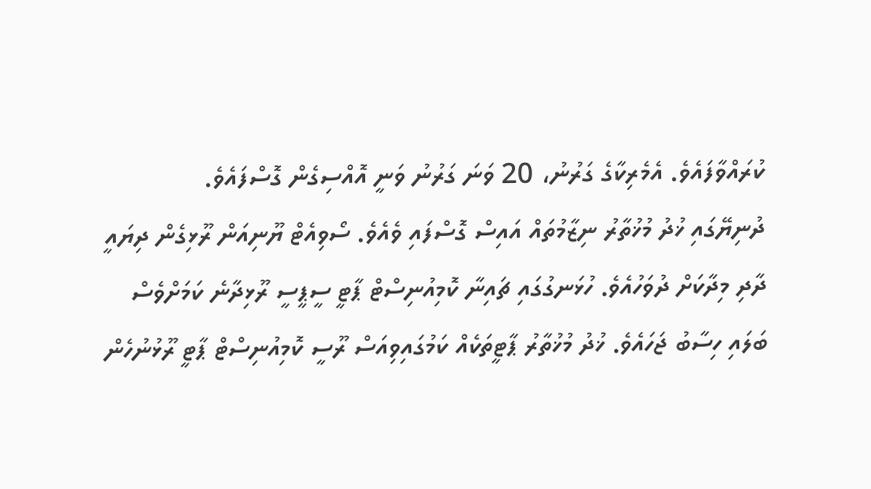ކުރައްވާފައެވެ. އެމެރިކާގެ ގަރުނު، 20 ވަނަ ގަރުނު ވަނީ އޮއްސިގެން ގޮސްފައެވެ.
ދުނިޔޭގައި ޚުދު މުޚުތާރު ނިޒާމުތައް އައިސް ގޮސްފައި ވެއެވެ. ސޯވިއެޓް ޔޫނިއަން ރޫޅިގެން ދިޔައީ ދާދި މިދާކަށް ދުވަހުއެވެ. ހުޅަނގުގައި ޗައިނާ ކޮމިއުނިސްޓް ޕާޓީ ސީޕީސީ ރޫޅިދާނެ ކަމަށްވެސް ބަލައި ހިސާބު ޖަހައެވެ. ޚުދު މުޚުތާރު ޕާޓީތަކެއް ކަމުގައިވިއަސް ރޫސީ ކޮމިއުނިސްޓް ޕާޓީ ރޫޅުނުހެން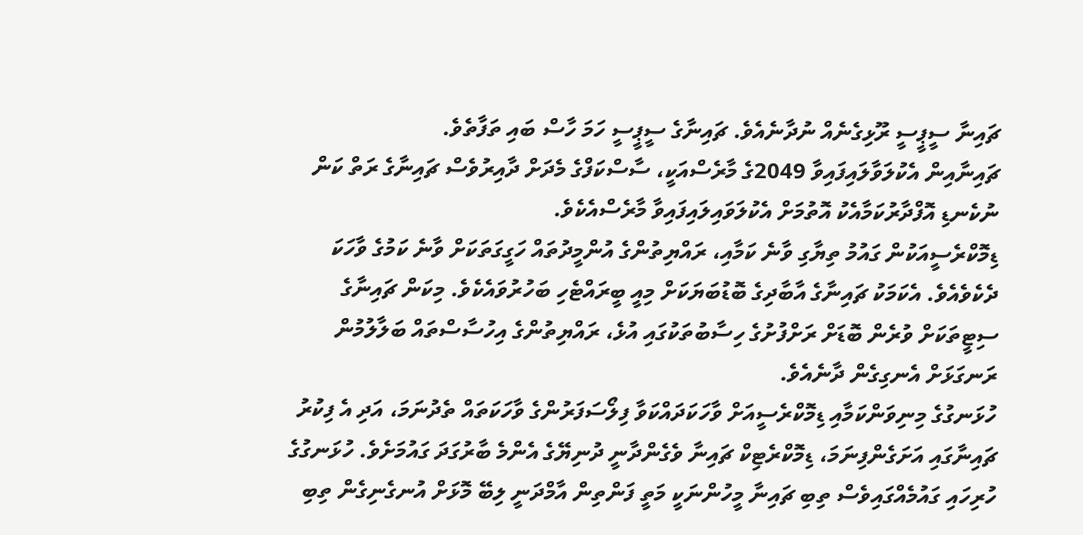ޗައިނާ ސީޕީސީ ރޫޅިގެނެއް ނުދާނެއެވެ. ޗައިނާގެ ސީޕީސީ ހަމަ ހާސް ބައި ތަފާތެވެ.
ޗައިނާއިން އެކުލަވާލައިފައިވާ 2049ގެ މާރެސްއަކީ، ސާސްކަފްގެ މެދަށް ދާއިރުވެސް ޗައިނާގެ ރަތް ކަން ނުކެނޑި އޮފްދާރުކަމާއެކު އޮތުމަށް އެކުލަވައިލައިފައިވާ މާރެސްއެކެވެ.
ޑިމޮކްރެސީއަކުން ގައުމު ތިޔާގި ވާނެ ކަމާއި، ރައްޔިތުންގެ އުންމީދުތައް ހަގީގަތަކަށް ވާނެ ކަމުގެ ވާހަކަ ދެކެވެއެވެ. އެކަމަކު ޗައިނާގެ އާބާދިގެ ބޮޑުބަޔަކަށް މިއީ ބީރައްޓެހި ބަހުރުވައެކެވެ. މިކަން ޗައިނާގެ ސިޓީތަކަށް ވުރެން ބޮޑަށް ރަށްފުށުގެ ހިސާބުތަކުގައި އުޅެ، ރައްޔިތުންގެ އިހުސާސްތައް ބަލާލުމުން ރަނގަޅަށް އެނގިގެން ދާނެއެވެ.
ހުޅަނގުގެ މިނިވަންކަމާއި ޑިމޮކްރެސީއަށް ވާހަކަދައްކަވާ ފިލޯސަފަރުންގެ ވާހަކަތައް ތެދުނަމަ، އަދި އެ ފިކުރު ޗައިނާގައި އަށަގެންފިނަމަ، ޑިމޮކްރެޓިކް ޗައިނާ ވެގެންދާނީ ދުނިޔޭގެ އެންމެ ބާރުގަދަ ގައުމަށެވެ. ހުޅަނގުގެ ހުރިހައި ގައުމެއްގައިވެސް ތިބި ޗައިނާ މީހުންނަކީ މަތީ ފަންތިން އާމްދަނީ ލިބޭ މޮޅަށް އުނގެނިގެން ތިބި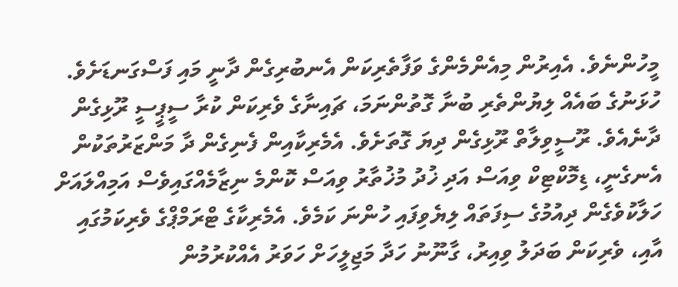މީހުންނެވެ. އެއިރުން މިއެންމެންގެ ވަފާތެރިކަން އެނބުރިގެން ދާނީ މައި ފަސްގަނޑަށެވެ.
ހުޅަނުގެ ބައެއް ލިޔުންތެރި ބުނާ ގޮތުންނަމަ، ޗައިނާގެ ވެރިކަން ކުރާ ސީޕީސީ ރޫޅިގެން ދާނެއެވެ. ރޫސީވިލާތް ރޫޅިގެން ދިޔަ ގޮތަށެވެ. އެމެރިކާއިން ފެނިގެން ދާ މަންޒަރުތަކުން އެނގެނީ، ޑިމޮކްޓިކް ވިއަސް އަދި ޚުދު މުޚުތާރު ވިއަސް ކޮންމެ ނިޒާމެއްގައިވެސް އަމިއްލައަށް ހަލާކުވެގެން ދިއުމުގެ ސިފަތައް ލިޔެވިފައި ހުންނަ ކަމެވެ. އެމެރިކާގެ ޓްރަމްޕްގެ ވެރިކަމުގައި އާއި، ވެރިކަން ބަދަލު ވިއިރު، ގާނޫނު ހަދާ މަޖިލީހަށް ހަވަރު އެއްކުރުމުން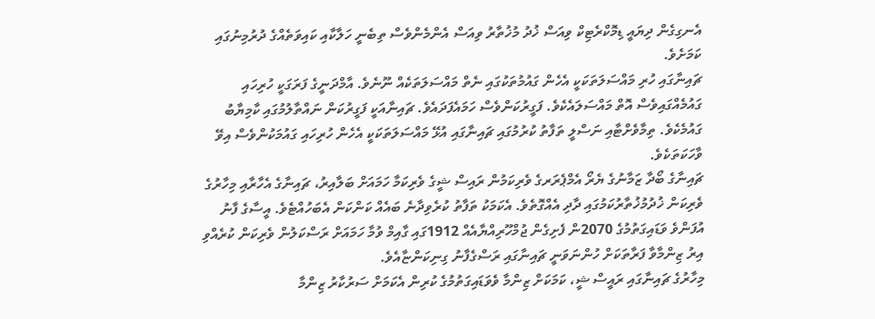އެނގިގެން ދިޔައީ ޑިމޮކްރެޓިކް ވިއަސް ޚުދު މުޚުތާރު ވިއަސް އެންމެންވެސް ތިބެނީ ހަލާކާއި ކައިވަތެއްގެ ދުރުމިނުގައި ކަމަށެވެ.
ޗައިނާގައި ހުރި މައްސަލަތަކަކީ އެހެން ގައުމުތަކުގައި ނެތް މައްސަލަތަކެއް ނޫނެވެ. އާމްދަނީގެ ފަރަގަކީ ހުރިހައި ގައުމެއްގައިވެސް އޮތް މައްސަލައެކެވެ. ފަގީރުކަންވެސް ހަމައެފަދައެވެ. ޗައިނާއަކީ ފަގީރުކަން ނައްތާލުމުގައި ކާމިޔާބު ގައުމެކެވެ. ތިމާވެށްޓާއި ނަސްލީ ތަފާތު ކުރުމުގައި ޗައިނާގައި އުޅޭ މައްސަލަތަކަކީ އެހެން ހުރިހައި ގައުމަކުންވެސް އިވޭ ވާހަކަތަކެވެ.
ޗައިނާގެ ބޯދާ ޒަމާނުގެ ޔެރޯ އެމްޕެރަރގެ ވެރިކަމުން ރައިސް ޝީގެ ވެރިކަމާ ހަމައަށް ބަލާއިރު، ޗައިނާގެ އެހާރާއި މިހާރުގެ ވެރިކަން ޚުދުމުޚުތާރުކަމުގައި ދާދި އެއްގޮތެވެ. އެކަމަކު ތަފާތު ކުރެވިދާނެ ބައެއް ކަންކަން އެބަހުއްޓެވެ. އީސާގެ ފާނު އުފަންވެ ވަޑައިގަތުމުގެ 2070ން ފެށިގެން ޖުމްހޫރިއްޔާއެއް 1912ގައި ގާއިމް ވުމާ ހަމައަށް ރަސްކަލުން ވެރިކަން ކުރެއްވި އިރު ޒިންމާވާ ފަރާތަކަށް ހުންނަވަނީ ޗައިނާގައި ރަސްގެފާނު ގިނިކަންޏާއެވެ.
މިހާރުގެ ޗައިނާގައި ރައީސް ޝީ، ކަމަކަށް ޒިންމާ ވެވަޑައިގަތުމުގެ ކުރިން އެކަމަށް ސަރުކާރު ޒިންމާ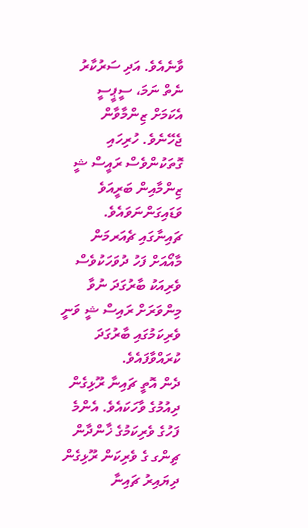ވާނެއެވެ. އަދި ސަރުކާރު ނެތް ނަމަ، ސީޕީސީ އެކަމަށް ޒިންމާވާން ޖެހޭނެވެ. ހުރިހައި ގޮތަކުންވެސް ރައީސް ޝީ ޒިންމާއިން ބަރީއަވެ ވަޑައިގަންނަވައެވެ.
ޗައިނާގައި ޗެއަރމަން މާއޯއަށް ފަހު ދުވަހަކުވެސް ވެރިއަކު ބާރުގަދަ ނުވާ މިންވަރަށް ރައިސް ޝީ ވަނީ ވެރިކަމުގައި ބާރުގަދަ ކުރައްވާފައެވެ.
ދެން އޮތީ ޗައިނާ ރޫޅިގެން ދިއުމުގެ ވާހަކައެވެ. އެންމެ ފަހުގެ ވެރިކަމުގެ ޚާންދާން ޗިންގ ގެ ވެރިކަން ރޫޅިގެން ދިޔައިރު ޗައިނާ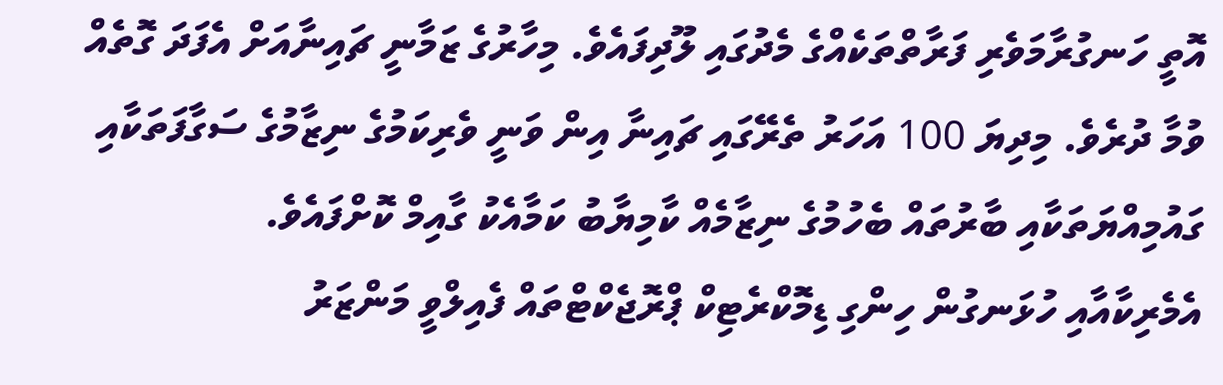އޮތީ ހަނގުރާމަވެރި ފަރާތްތަކެއްގެ މެދުގައި ލޫދިފައެވެ. މިހާރުގެ ޒަމާނީ ޗައިނާއަށް އެފަދަ ގޮތެއް ވުމާ ދުރެވެ. މިދިޔަ 100 އަހަރު ތެރޭގައި ޗައިނާ އިން ވަނީ ވެރިކަމުގެ ނިޒާމުގެ ސަގާފަތަކާއި ގައުމިއްޔަތަކާއި ބާރުތައް ބެހުމުގެ ނިޒާމެއް ކާމިޔާބު ކަމާއެކު ގާއިމް ކޮށްފައެވެ.
އެމެރިކާއާއި ހުޅަނގުން ހިންގި ޑިމޮކްރެޓިކް ޕްރޮޖެކްޓްތައް ފެއިލްވީ މަންޒަރު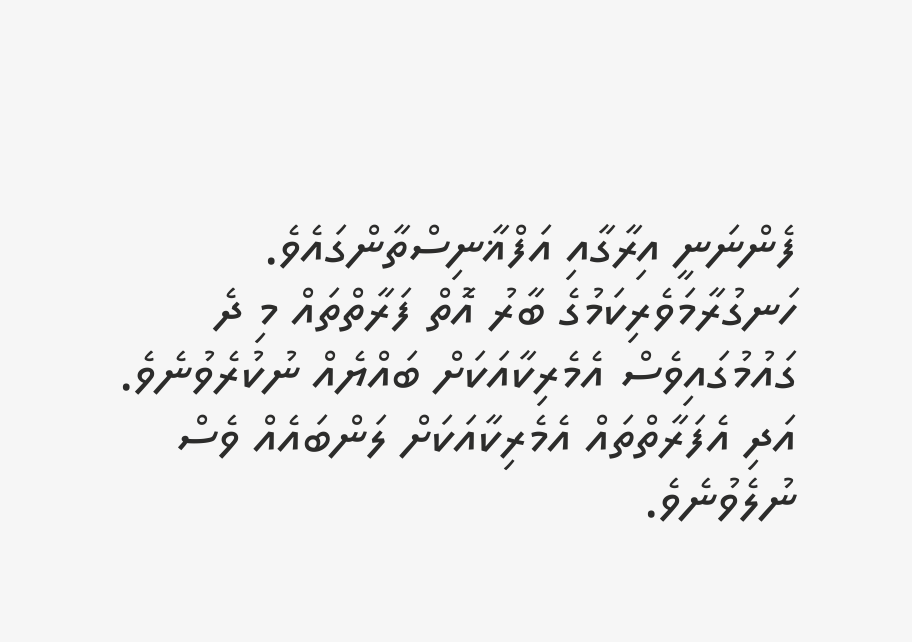ފެންނަނީ އިރާގާއި އަފްޣާނިސްތާންގައެވެ. ހަނގުރާމަވެރިކަމުގެ ބާރު އޮތް ފަރާތްތައް މި ދެ ގައުމުގައިވެސް އެމެރިކާއަކަށް ބައްޔެއް ނުކުރެވުނެވެ. އަދި އެފަރާތްތައް އެމެރިކާއަކަށް ލަންބައެއް ވެސް ނުލެވުނެވެ.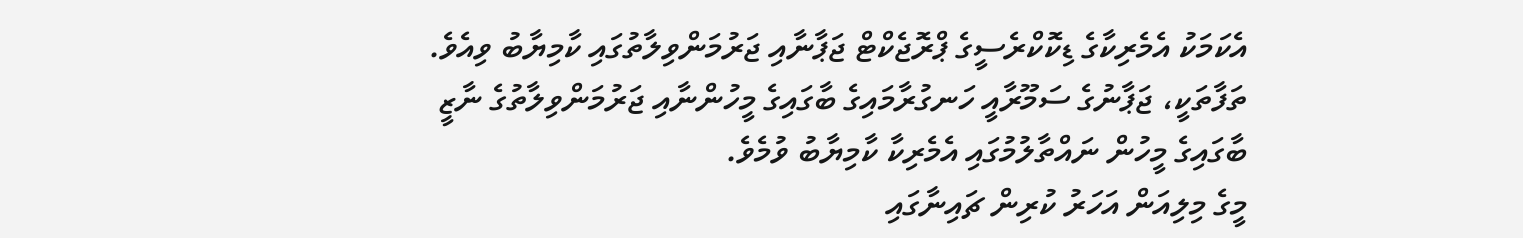އެކަމަކު އެމެރިކާގެ ޑިކޮކްރެސީގެ ޕްރޮޖެކްޓް ޖަޕާނާއި ޖަރުމަންވިލާތުގައި ކާމިޔާބު ވިއެވެ. ތަފާތަކީ، ޖަޕާނުގެ ސަމޫރާއީ ހަނގުރާމައިގެ ބާގައިގެ މީހުންނާއި ޖަރުމަންވިލާތުގެ ނާޒީ ބާގައިގެ މީހުން ނައްތާލުމުގައި އެމެރިކާ ކާމިޔާބު ވުމެވެ.
މީގެ މިލިއަން އަހަރު ކުރިން ޗައިނާގައި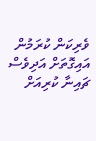ވެރިކަން ކުރަމުން އައިގޮތަށް އަދިވެސް ޗައިނާ ކުރިއަށް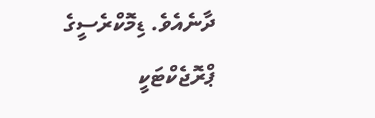ދާނެއެވެ. ޑިމޮކްރެސީގެ ޕްރޮޖެކްޓަކީ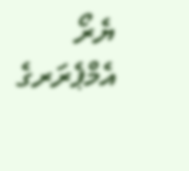ޔެރޯ އެމްޕެރަރގެ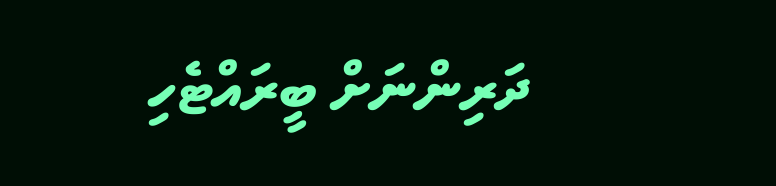ދަރިންނަށް ބީރައްޓެހި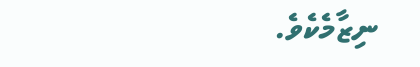ނިޒާމެކެވެ.